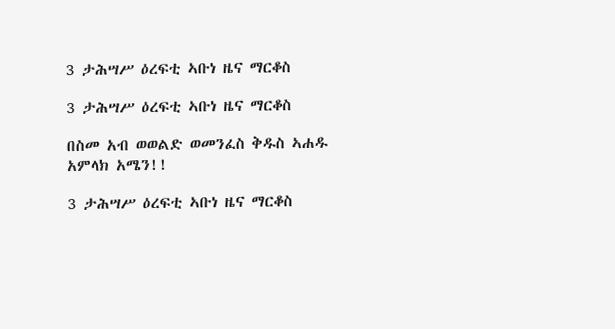3 ታሕሣሥ ዕረፍቲ ኣቡነ ዜና ማርቆስ

3 ታሕሣሥ ዕረፍቲ ኣቡነ ዜና ማርቆስ

በስመ አብ ወወልድ ወመንፈስ ቅዱስ ኣሐዱ አምላክ አሜን!!

3 ታሕሣሥ ዕረፍቲ ኣቡነ ዜና ማርቆስ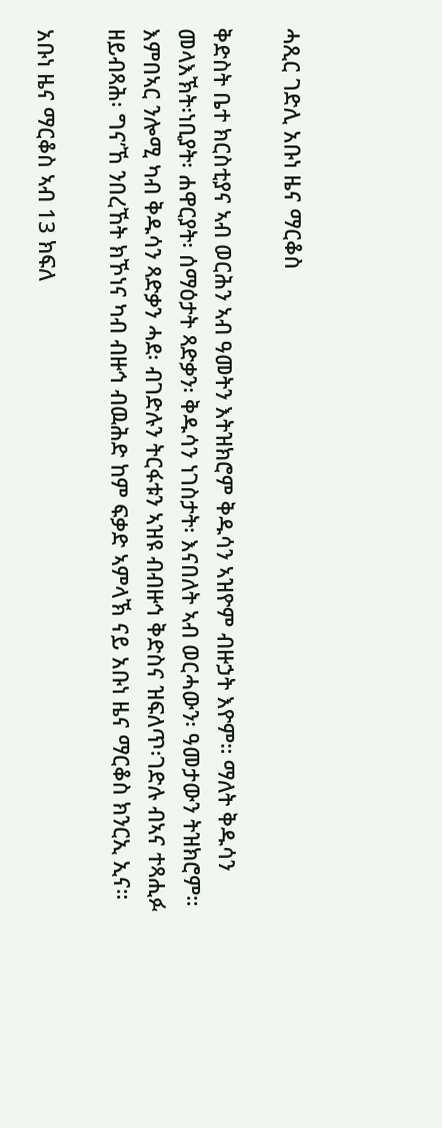ሓጺር ገድሊ አቡነ ዜና ማርቆስ

ቅድስት ቤተ ክርስቲያና ኣብ ወርሕን ኣብ ዓመትን እትዝክሮም ቅዱሳን ኣዝዮም ብዙኃት እዮም። ማለት ቅዱሳን መላእኽት፡ነቢያት፡ ሐዋርያት፡ ሰማዕታት ጻድቃን፡ ቅዱሳን ነገስታት፡ እናበለት ኣብ ወርሓውን፡ ዓመታውን ትዝክሮም። እምበኣር ንሎሚ ካብ ቅዱሳን ጻድቃን ሓደ፡ ብገድሉን ትርፋቱን ኣዝዩ ብብዙኅ ቅድስና ዝፍለጥ፡ገድሉ ብኣና ተጻሒፉ ዘይብጻሕ፡ ግና’ኸ ንበረኸት ክኾነና ካብ ብዙኅ ብዉሕድ ከም ፍቃድ ኣምላኽ ናይ አቡነ ዜና ማርቆስ ክንርኢ ኢና።

አቡነ ዜና ማርቆስ ኣብ 13 ክፍለ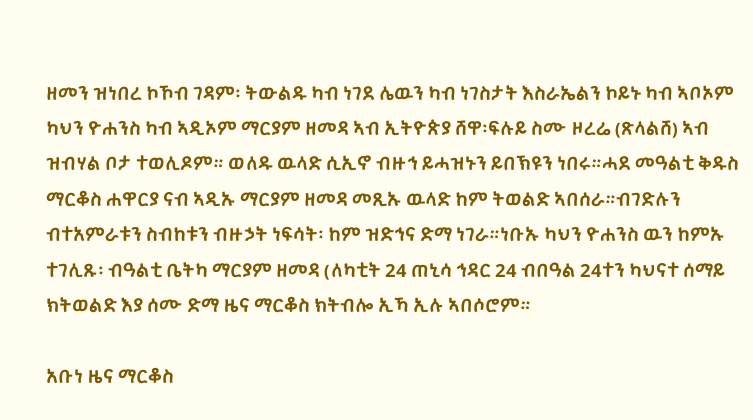ዘመን ዝነበረ ኮኾብ ገዳም፡ ትውልዱ ካብ ነገደ ሌዉን ካብ ነገስታት እስራኤልን ኮይኑ ካብ ኣቦኦም ካህን ዮሐንስ ካብ ኣዲኦም ማርያም ዘመዳ ኣብ ኢትዮጵያ ሸዋ፡ፍሉይ ስሙ ዞረሬ (ጽላልሸ) ኣብ ዝብሃል ቦታ ተወሊዶም። ወለዱ ዉላድ ሲኢኖ ብዙኅ ይሓዝኑን ይበኽዩን ነበሩ።ሓደ መዓልቲ ቅዱስ ማርቆስ ሐዋርያ ናብ ኣዲኡ ማርያም ዘመዳ መጺኡ ዉላድ ከም ትወልድ ኣበሰራ።ብገድሉን ብተአምራቱን ስብከቱን ብዙኃት ነፍሳት፡ ከም ዝድኅና ድማ ነገራ።ነቡኡ ካህን ዮሐንስ ዉን ከምኡ ተገሊጹ፡ ብዓልቲ ቤትካ ማርያም ዘመዳ (ለካቲት 24 ጠኒሳ ኅዳር 24 ብበዓል 24ተን ካህናተ ሰማይ ክትወልድ እያ ሰሙ ድማ ዜና ማርቆስ ክትብሎ ኢኻ ኢሉ ኣበሶሮም።

አቡነ ዜና ማርቆስ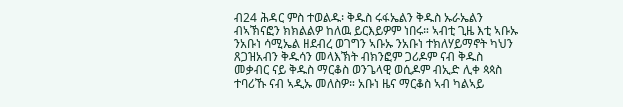ብ24 ሕዳር ምስ ተወልዱ፡ ቅዱስ ሩፋኤልን ቅዱስ ኡራኤልን ብኣኽናፎን ክክልልዎ ከለዉ ይርእይዎም ነበሩ። ኣብቲ ጊዜ እቲ ኣቡኡ ንአቡነ ሳሚኤል ዘደብረ ወገግን ኣቡኡ ንአቡነ ተክለሃይማኖት ካህን ጸጋዝአብን ቅዱሳን መላእኽት ብክንፎም ጋሪዶም ናብ ቅዱስ መቃብር ናይ ቅዱስ ማርቆስ ወንጌላዊ ወሲዶም ብኢድ ሊቀ ጳጳስ ተባሪኹ ናብ ኣዲኡ መለስዎ። አቡነ ዜና ማርቆስ ኣብ ካልኣይ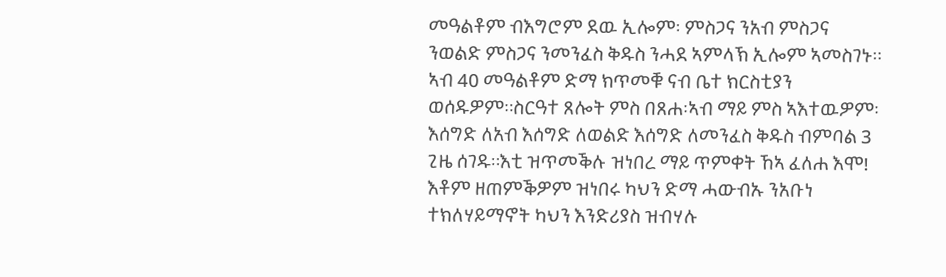መዓልቶም ብእግሮም ደዉ ኢሎም፡ ምስጋና ንአብ ምስጋና ንወልድ ምስጋና ንመንፈስ ቅዱስ ንሓደ ኣምላኽ ኢሎም ኣመስገኑ። ኣብ 40 መዓልቶም ድማ ክጥመቑ ናብ ቤተ ክርስቲያን ወሰዱዎም።ስርዓተ ጸሎት ምስ በጸሐ፡ኣብ ማይ ምስ ኣእተዉዎም፡እሰግድ ለአብ እሰግድ ለወልድ እሰግድ ለመንፈስ ቅዱስ ብምባል 3 ጊዜ ሰገዱ።እቲ ዝጥመቕሉ ዝነበረ ማይ ጥምቀት ኸኣ ፈለሐ እሞ! እቶም ዘጠምቕዎም ዝነበሩ ካህን ድማ ሓውብኡ ንአቡነ ተክለሃይማኖት ካህን እንድሪያስ ዝብሃሉ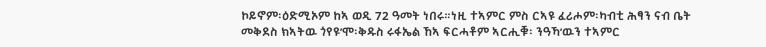ኮይኖም፡ዕድሚኦም ከኣ ወዲ 72 ዓመት ነበሩ።ነዚ ተኣምር ምስ ርኣዩ ፈሪሖም፡ካብቲ ሕፃን ናብ ቤት መቅደስ ክኣትዉ ጎየዩ’ሞ፡ቅዱስ ሩፋኤል ኸኣ ፍርሓቶም ኣርሒቑ፡ ንዓኻ’ዉን ተኣምር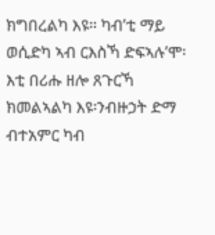ክግበረልካ እዩ። ካብ’ቲ ማይ ወሲድካ ኣብ ርእስኻ ድፍኣሉ’ሞ፡እቲ በሪሑ ዘሎ ጸጉርኻ ክመልኣልካ እዩ፡ንብዙኃት ድማ ብተአምር ካብ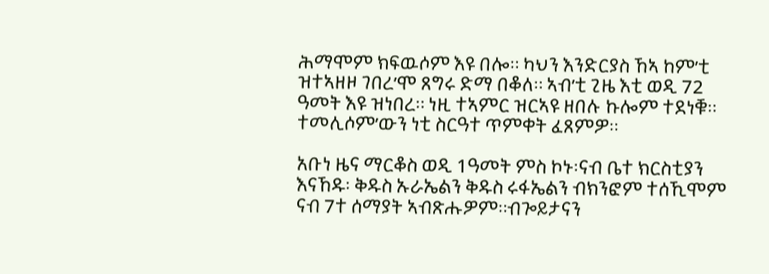ሕማሞም ክፍዉሶም እዩ በሎ። ካህን እንድርያስ ኸኣ ከም’ቲ ዝተኣዘዞ ገበረ’ሞ ጸግሩ ድማ በቆለ። ኣብ’ቲ ጊዜ እቲ ወዲ 72 ዓመት እዩ ዝነበረ። ነዚ ተኣምር ዝርኣዩ ዘበሉ ኩሎም ተደነቑ። ተመሊሶም’ውን ነቲ ስርዓተ ጥምቀት ፈጸምዎ።

አቡነ ዜና ማርቆስ ወዲ 1ዓመት ምስ ኮኑ፡ናብ ቤተ ክርስቲያን እናኸዱ፡ ቅዱስ ኡራኤልን ቅዱስ ሩፋኤልን ብክንፎም ተሰኺሞም ናብ 7ተ ሰማያት ኣብጽሑዎም።ብጐይታናን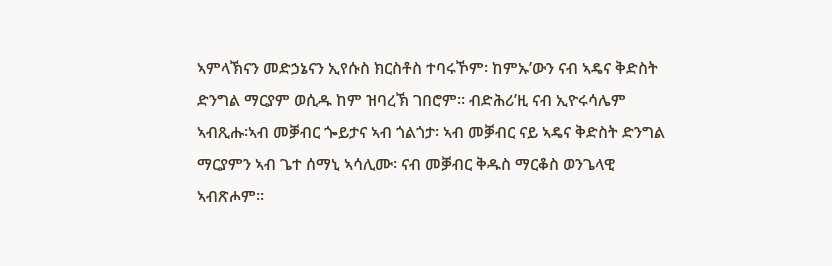ኣምላኽናን መድኃኔናን ኢየሱስ ክርስቶስ ተባሩኾም፡ ከምኡ’ውን ናብ ኣዴና ቅድስት ድንግል ማርያም ወሲዱ ከም ዝባረኽ ገበሮም። ብድሕሪ’ዚ ናብ ኢዮሩሳሌም ኣብጺሑ፡ኣብ መቓብር ጐይታና ኣብ ጎልጎታ፡ ኣብ መቓብር ናይ ኣዴና ቅድስት ድንግል ማርያምን ኣብ ጌተ ሰማኒ ኣሳሊሙ፡ ናብ መቓብር ቅዱስ ማርቆስ ወንጌላዊ ኣብጽሖም።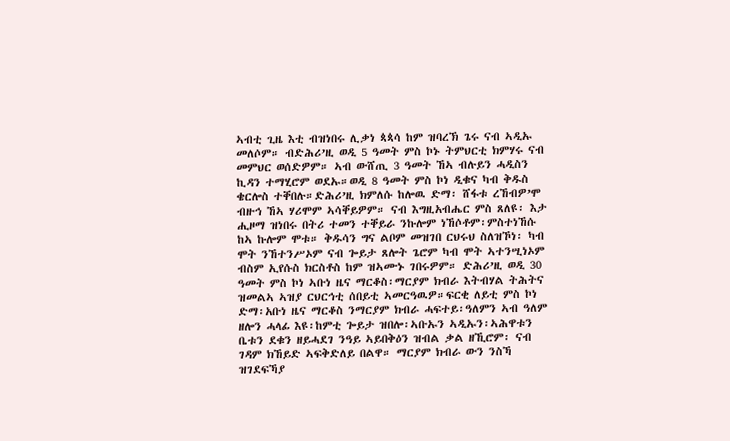ኣብቲ ጊዜ እቲ ብዝነበሩ ሊቃነ ጳጳሳ ከም ዝባረኽ ጌሩ ናብ ኣዲኡ መለሶም። ብድሕሪ’ዚ ወዲ 5 ዓመት ምስ ኮኑ ትምህርቲ ክምሃሩ ናብ መምህር ወሰድዎም። ኣብ ውሸጢ 3 ዓመት ኸኣ ብሉይን ሓዲስን ኪዳን ተማሂሮም ወደኡ።ወዲ 8 ዓመት ምስ ኮነ ዲቁና ካብ ቅዱስ ቄርሎስ ተቐበሉ።ድሕሪ’ዚ ክምለሱ ከሎዉ ድማ፡ ሸፋቱ ረኸብዎ’ሞ ብዙኅ ኸኣ ሃሪሞም ኣሳቐይዎም። ናብ እግዚአብሔር ምስ ጸለዩ፡ እታ ሒዞማ ዝነበሩ በትሪ ተመን ተቐይራ ንኩሎም ነኸሶቶም፡ምስተነኸሱ ከኣ ኩሎም ሞቱ። ቅዱሳን ግና ልቦም መዝገበ ርህሩህ ስለዝኾነ፡ ካብ ሞት ንኸተንሥኦም ናብ ጐይታ ጸሎት ጌሮም ካብ ሞት ኣተንሢነኦም ብስም ኢየሱስ ክርስቶስ ከም ዝኣሙኑ ገበሩዎም። ድሕሪ’ዚ ወዲ 30 ዓመት ምስ ኮነ ኣቡነ ዜና ማርቆስ፡ማርያም ክብራ እትብሃል ትሕትና ዝመልኣ ኣዝያ ርህርኅቲ ሰበይቲ ኣመርዓዉዎ።ፍርቂ ለይቲ ምስ ኮነ ድማ፡አቡነ ዜና ማርቆስ ንማርያም ክብራ ሓፍተይ፡ዓለምን ኣብ ዓለም ዘሎን ሓላፊ እዩ፡ከምቲ ጐይታ ዝበሎ፡ኣቡኡን ኣዲኡን፡ኣሕዋቱን ቤቱን ደቁን ዘይሓደገ ንዓይ ኣይበቅዕን ዝብል ቃል ዘኺሮም፡ ናብ ገዳም ክኸይድ ኣፍቅድለይ በልዋ። ማርያም ክብራ ውን ንስኻ ዝገደፍኻያ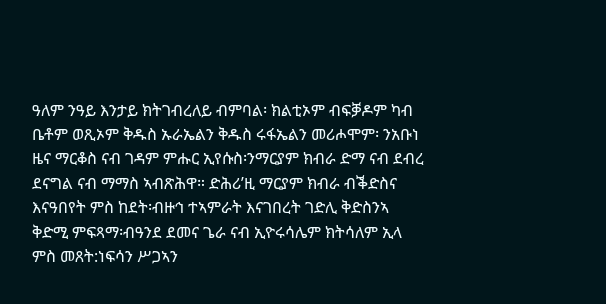ዓለም ንዓይ እንታይ ክትገብረለይ ብምባል፡ ክልቲኦም ብፍቓዶም ካብ ቤቶም ወጺኦም ቅዱስ ኡራኤልን ቅዱስ ሩፋኤልን መሪሖሞም፡ ንአቡነ ዜና ማርቆስ ናብ ገዳም ምሑር ኢየሱስ፡ንማርያም ክብራ ድማ ናብ ደብረ ደናግል ናብ ማማስ ኣብጽሕዋ። ድሕሪ’ዚ ማርያም ክብራ ብቕድስና እናዓበየት ምስ ከደት፡ብዙኅ ተኣምራት እናገበረት ገድሊ ቅድስንኣ ቅድሚ ምፍጻማ፡ብዓንደ ደመና ጌራ ናብ ኢዮሩሳሌም ክትሳለም ኢላ ምስ መጸት:ነፍሳን ሥጋኣን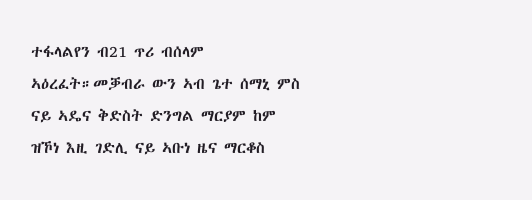ተፋላልየን ብ21 ጥሪ ብሰላም ኣዕረፈት።መቓብራ ውን ኣብ ጌተ ሰማኒ ምስ ናይ ኣዴና ቅድስት ድንግል ማርያም ከም ዝኾነ እዚ ገድሊ ናይ ኣቡነ ዜና ማርቆስ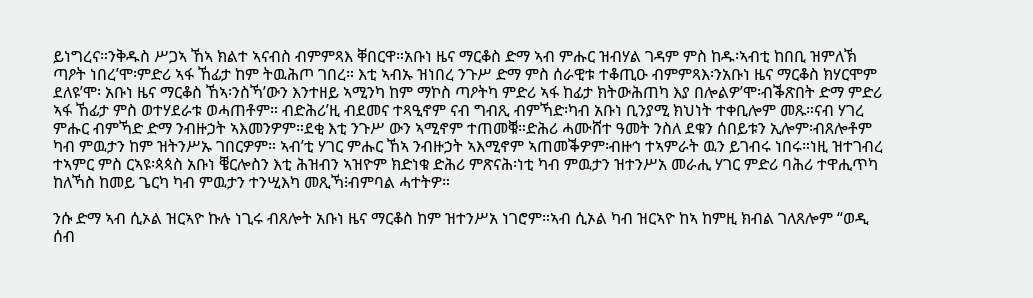ይነግረና።ንቅዱስ ሥጋኣ ኸኣ ክልተ ኣናብስ ብምምጻእ ቐበርዋ።አቡነ ዜና ማርቆስ ድማ ኣብ ምሑር ዝብሃል ገዳም ምስ ከዱ፡ኣብቲ ከበቢ ዝምለኽ ጣዖት ነበረ’ሞ፡ምድሪ ኣፋ ኸፊታ ከም ትዉሕጦ ገበረ። እቲ ኣብኡ ዝነበረ ንጉሥ ድማ ምስ ሰራዊቱ ተቆጢዑ ብምምጻእ፡ንአቡነ ዜና ማርቆስ ክሃርሞም ደለዩ’ሞ፡ አቡነ ዜና ማርቆስ ኸኣ፡ንስኻ’ውን እንተዘይ ኣሚንካ ከም ማኮስ ጣዖትካ ምድሪ ኣፋ ከፊታ ክትውሕጠካ እያ በሎልዎ’ሞ፡ብቕጽበት ድማ ምድሪ ኣፋ ኸፊታ ምስ ወተሃደራቱ ወሓጠቶም። ብድሕሪ’ዚ ብደመና ተጻዒኖም ናብ ግብጺ ብምኻድ፡ካብ አቡነ ቢንያሚ ክህነት ተቀቢሎም መጹ።ናብ ሃገረ ምሑር ብምኻድ ድማ ንብዙኃት ኣእመንዎም።ደቂ እቲ ንጉሥ ውን ኣሚኖም ተጠመቑ።ድሕሪ ሓሙሸተ ዓመት ንስለ ደቁን ሰበይቱን ኢሎም፡ብጸሎቶም ካብ ምዉታን ከም ዝትንሥኡ ገበርዎም። ኣብ’ቲ ሃገር ምሑር ኸኣ ንብዙኃት ኣእሚኖም ኣጠመቕዎም፡ብዙኅ ተኣምራት ዉን ይገብሩ ነበሩ።ነዚ ዝተገብረ ተኣምር ምስ ርኣዩ፡ጳጳስ አቡነ ቔርሎስን እቲ ሕዝብን ኣዝዮም ክድነቁ ድሕሪ ምጽናሕ፡ነቲ ካብ ምዉታን ዝተንሥአ መራሒ ሃገር ምድሪ ባሕሪ ተዋሒጥካ ከለኻስ ከመይ ጌርካ ካብ ምዉታን ተንሢእካ መጺኻ፧ብምባል ሓተትዎ።

ንሱ ድማ ኣብ ሲኦል ዝርኣዮ ኩሉ ነጊሩ ብጸሎት አቡነ ዜና ማርቆስ ከም ዝተንሥአ ነገሮም።ኣብ ሲኦል ካብ ዝርኣዮ ከኣ ከምዚ ክብል ገለጸሎም “ወዲ ሰብ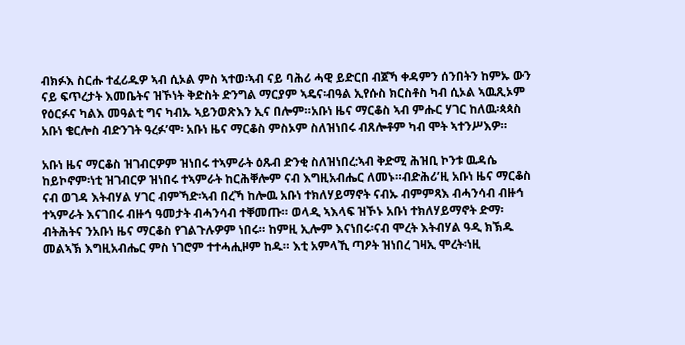ብክፉእ ስርሑ ተፈሪዱዎ ኣብ ሲኦል ምስ ኣተወ፡ኣብ ናይ ባሕሪ ሓዊ ይድርበ ብጀኻ ቀዳምን ሰንበትን ከምኡ ውን ናይ ፍጥረታት እመቤትና ዝኾነት ቅድስት ድንግል ማርያም ኣዴና፡ብዓል ኢየሱስ ክርስቶስ ካብ ሲኦል ኣዉጺኦም የዕርፉና ካልእ መዓልቲ ግና ካብኡ ኣይንወጽእን ኢና በሎም።አቡነ ዜና ማርቆስ ኣብ ምሑር ሃገር ከለዉ፡ጳጳስ አቡነ ቄርሎስ ብድንገት ዓረፉ’ሞ፡ አቡነ ዜና ማርቆስ ምስኦም ስለዝነበሩ ብጸሎቶም ካብ ሞት ኣተንሥእዎ።

አቡነ ዜና ማርቆስ ዝገብርዎም ዝነበሩ ተኣምራት ዕጹብ ድንቂ ስለዝነበረ:ኣብ ቅድሚ ሕዝቢ ኮንቱ ዉዳሴ ከይኮኖም፡ነቲ ዝገብርዎ ዝነበሩ ተኣምራት ከርሕቐሎም ናብ እግዚአብሔር ለመኑ።ብድሕሪ’ዚ አቡነ ዜና ማርቆስ ናብ ወገዳ እትብሃል ሃገር ብምኻድ፡ኣብ በረኻ ከሎዉ አቡነ ተክለሃይማኖት ናብኡ ብምምጻእ ብሓንሳብ ብዙኅ ተኣምራት እናገበሩ ብዙኅ ዓመታት ብሓንሳብ ተቐመጡ። ወላዲ ኣእላፍ ዝኾኑ አቡነ ተክለሃይማኖት ድማ፡ብትሕትና ንአቡነ ዜና ማርቆስ የገልጉሉዎም ነበሩ። ከምዚ ኢሎም እናነበሩ፡ናብ ሞረት እትብሃል ዓዲ ክኽዱ መልኣኽ እግዚአብሔር ምስ ነገሮም ተተሓሒዞም ከዱ። እቲ አምላኺ ጣዖት ዝነበረ ገዛኢ ሞረት፡ነዚ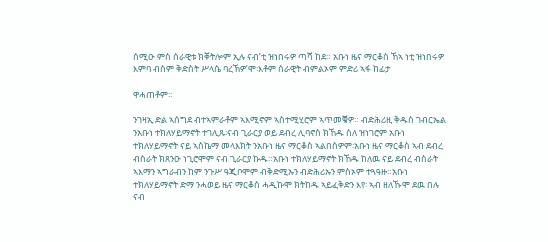ሰሚዑ ምስ ሰራዊቱ ክቐትሎም ኢሉ ናብ’ቲ ዝነበሩዎ ጣሻ ከደ። አቡነ ዜና ማርቆስ ኸኣ ነቲ ዝነበሩዎ እምባ ብስም ቅድስት ሥላሴ ባረኽዎ’ሞ፡እቶም ሰራዊት ብምልኦም ምድሪ ኣፋ ከፊታ

ዋሓጠቶም።

ንገዛኢ ድል ኣሰግደ ብተኣምራቶም ኣእሚኖም ኣስተሚሂሮም ኣጥመቑዎ። ብድሕሪዚ ቅዱስ ገብርኤል ንአቡነ ተክለሃይማኖት ተገሊጹ፡ናብ ጊራርያ ወይ ደብረ ሊባኖስ ክኸዱ ስለ ዝነገሮም አቡነ ተክለሃይማኖት ናይ ኣስኬማ መላእክት ንአቡነ ዜና ማርቆስ ኣልበስዎም፡አቡነ ዜና ማርቆስ ኣብ ደብረ ብስራት ክጸንዑ ነጊሮሞም ናብ ጊራርያ ኩዱ።አቡነ ተክለሃይማኖት ክኸዱ ከለዉ ናይ ደብረ ብስራት ኣእማን ኣግራብን ከም ንጉሥ ዓጂቦሞም ብቅድሚኡን ብድሕሪኡን ምስኦም ተጓዓዙ።አቡነ ተክለሃይማኖት ድማ ንሓወይ ዜና ማርቆስ ሓዲኩሞ ክትከዱ ኣይፈቅድን እየ፡ ኣብ ዘለኹሞ ደዉ በሉ ናብ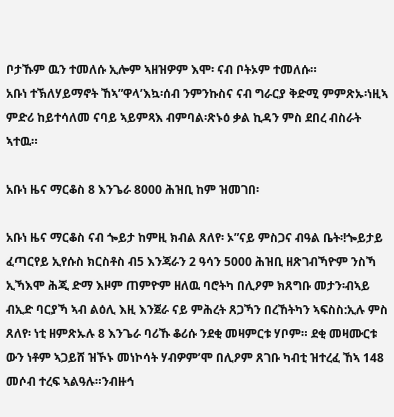ቦታኹም ዉን ተመለሱ ኢሎም ኣዘዝዎም እሞ፡ ናብ ቦትኦም ተመለሱ።                                                                                                              አቡነ ተኽለሃይማኖት ኸኣ”ዋላ’እኳ፡ሰብ ንምንኩስና ናብ ግራርያ ቅድሚ ምምጽኡ፡ነዚኣ ምድሪ ከይተሳለመ ናባይ ኣይምጻእ ብምባል፡ጽኑዕ ቃል ኪዳን ምስ ደበረ ብስራት ኣተዉ።

አቡነ ዜና ማርቆስ 8 እንጌራ 8000 ሕዝቢ ከም ዝመገበ፡

አቡነ ዜና ማርቆስ ናብ ጐይታ ከምዚ ክብል ጸለየ፡ ኦ”ናይ ምስጋና ብዓል ቤት፡!ጐይታይ ፈጣርየይ ኢየሱስ ክርስቶስ ብ5 እንጃራን 2 ዓሳን 5000 ሕዝቢ ዘጽገብኻዮም ንስኻ ኢኻእሞ ሕጂ ድማ እዞም ጠምዮም ዘለዉ ባሮትካ በሊዖም ክጸግቡ መታን፡ብኣይ ብኢድ ባርያኻ ኣብ ልዕሊ እዚ እንጀራ ናይ ምሕረት ጸጋኻን በረኸትካን ኣፍስስ:ኢሉ ምስ ጸለየ፡ ነቲ ዘምጽኡሉ 8 እንጌራ ባሪኹ ቆሪሱ ንደቂ መዛምርቱ ሃቦም። ደቂ መዛሙርቱ ውን ነቶም ኣጋይሸ ዝኾኑ መነኮሳት ሃብዎም’ሞ በሊዖም ጸገቡ ካብቲ ዝተረፈ ኸኣ 148 መሶብ ተረፍ ኣልዓሉ።ንብዙኅ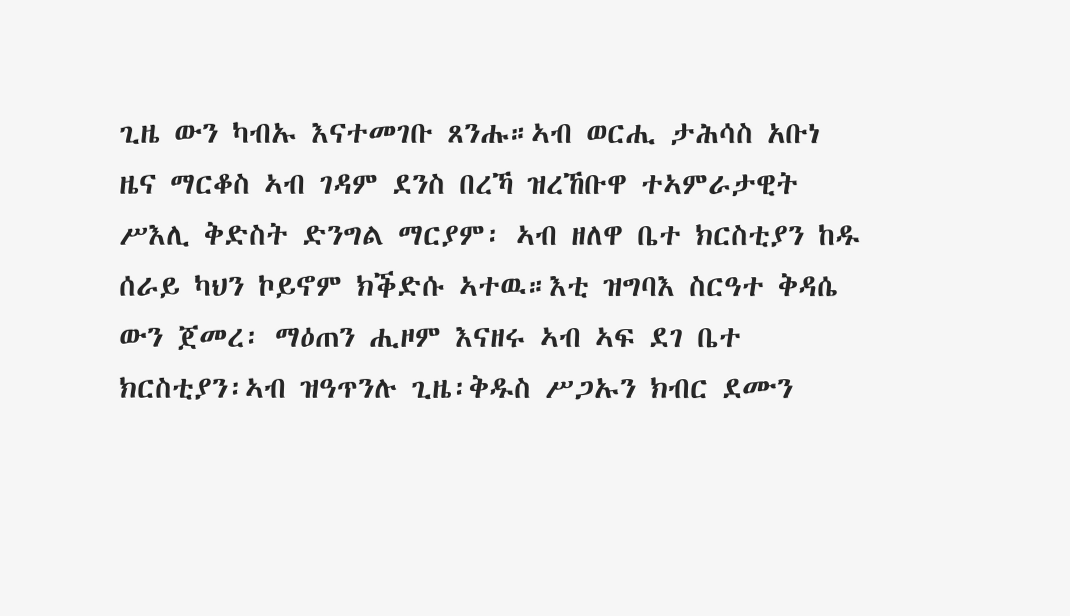ጊዜ ውን ካብኡ እናተመገቡ ጸንሑ።ኣብ ወርሒ ታሕሳስ አቡነ ዜና ማርቆስ ኣብ ገዳም ደንስ በረኻ ዝረኸቡዋ ተኣምራታዊት ሥእሊ ቅድስት ድንግል ማርያም፡ ኣብ ዘለዋ ቤተ ክርስቲያን ከዱ ሰራይ ካህን ኮይኖም ክቕድሱ ኣተዉ።እቲ ዝግባእ ስርዓተ ቅዳሴ ውን ጀመረ፡ ማዕጠን ሒዞም እናዘሩ ኣብ ኣፍ ደገ ቤተ ክርስቲያን፡ኣብ ዝዓጥንሉ ጊዜ፡ቅዱስ ሥጋኡን ክብር ደሙን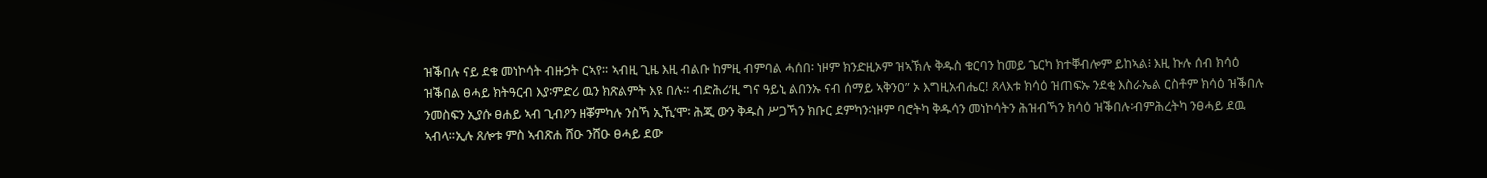ዝቕበሉ ናይ ደቁ መነኮሳት ብዙኃት ርኣየ። ኣብዚ ጊዜ እዚ ብልቡ ከምዚ ብምባል ሓሰበ፡ ነዞም ክንድዚኦም ዝኣኽሉ ቅዱስ ቁርባን ከመይ ጌርካ ክተቐብሎም ይከኣል፧ እዚ ኩሉ ሰብ ክሳዕ ዝቕበል ፀሓይ ክትዓርብ እያ፡ምድሪ ዉን ክጽልምት እዩ በሉ። ብድሕሪ’ዚ ግና ዓይኒ ልበንኡ ናብ ሰማይ ኣቅንዐ” ኦ እግዚአብሔር! ጸላእቱ ክሳዕ ዝጠፍኡ ንደቂ እስራኤል ርስቶም ክሳዕ ዝቕበሉ ንመስፍን ኢያሱ ፀሐይ ኣብ ጊብዖን ዘቖምካሉ ንስኻ ኢኺ’ሞ፡ ሕጂ ውን ቅዱስ ሥጋኻን ክቡር ደምካን፡ነዞም ባሮትካ ቅዱሳን መነኮሳትን ሕዝብኻን ክሳዕ ዝቕበሉ፡ብምሕረትካ ንፀሓይ ደዉ ኣብላ።ኢሉ ጸሎቱ ምስ ኣብጽሐ ሸዑ ንሸዑ ፀሓይ ደው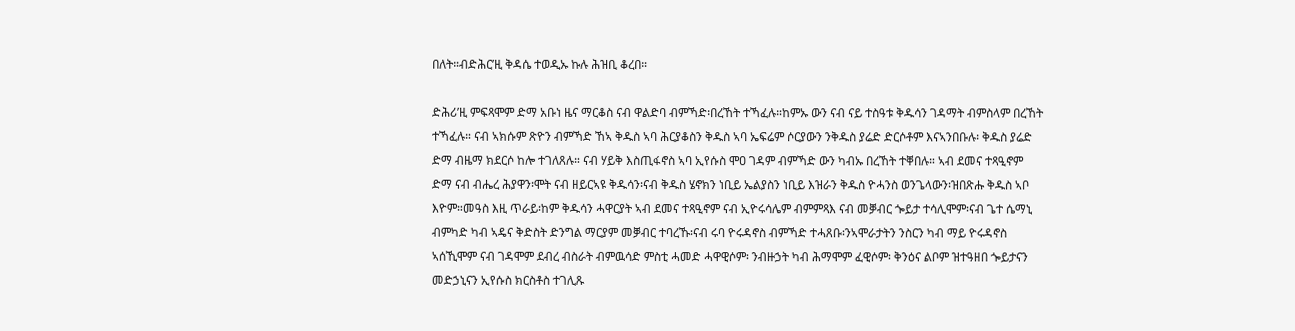በለት።ብድሕር’ዚ ቅዳሴ ተወዲኡ ኩሉ ሕዝቢ ቆረበ።

ድሕሪ’ዚ ምፍጻሞም ድማ አቡነ ዜና ማርቆስ ናብ ዋልድባ ብምኻድ፡በረኸት ተኻፈሉ።ከምኡ ውን ናብ ናይ ተስዓቱ ቅዱሳን ገዳማት ብምስላም በረኸት ተኻፈሉ። ናብ ኣክሱም ጽዮን ብምኻድ ኸኣ ቅዱስ ኣባ ሕርያቆስን ቅዱስ ኣባ ኤፍሬም ሶርያውን ንቅዱስ ያሬድ ድርሶቶም እናኣንበቡሉ፡ ቅዱስ ያሬድ ድማ ብዜማ ክደርሶ ከሎ ተገለጸሉ። ናብ ሃይቅ እስጢፋኖስ ኣባ ኢየሱስ ሞዐ ገዳም ብምኻድ ውን ካብኡ በረኸት ተቐበሉ። ኣብ ደመና ተጻዒኖም ድማ ናብ ብሔረ ሕያዋን፡ሞት ናብ ዘይርኣዩ ቅዱሳን፡ናብ ቅዱስ ሄኖክን ነቢይ ኤልያስን ነቢይ እዝራን ቅዱስ ዮሓንስ ወንጌላውን፡ዝበጽሑ ቅዱስ ኣቦ እዮም።መዓስ እዚ ጥራይ፡ከም ቅዱሳን ሓዋርያት ኣብ ደመና ተጻዒኖም ናብ ኢዮሩሳሌም ብምምጻእ ናብ መቓብር ጐይታ ተሳሊሞም፡ናብ ጌተ ሴማኒ ብምካድ ካብ ኣዴና ቅድስት ድንግል ማርያም መቓብር ተባረኹ፡ናብ ሩባ ዮሩዳኖስ ብምኻድ ተሓጸቡ፡ንኣሞራታትን ንስርን ካብ ማይ ዮሩዳኖስ ኣሰኺሞም ናብ ገዳሞም ደብረ ብስራት ብምዉሳድ ምስቲ ሓመድ ሓዋዊሶም፡ ንብዙኃት ካብ ሕማሞም ፈዊሶም፡ ቅንዕና ልቦም ዝተዓዘበ ጐይታናን መድኃኒናን ኢየሱስ ክርስቶስ ተገሊጹ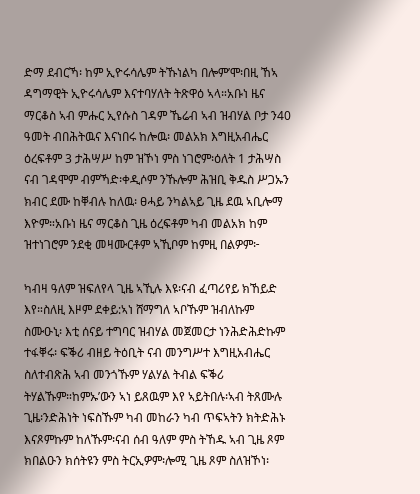ድማ ደብርኻ፡ ከም ኢዮሩሳሌም ትኹነልካ በሎም’ሞ፡በዚ ኸኣ ዳግማዊት ኢዮሩሳሌም እናተባሃለት ትጽዋዕ ኣላ።አቡነ ዜና ማርቆስ ኣብ ምሑር ኢየሱስ ገዳም ኼሬብ ኣብ ዝብሃል ቦታ ን40  ዓመት ብበሕትዉና እናነበሩ ከሎዉ፡ መልአክ እግዚአብሔር ዕረፍቶም 3 ታሕሣሥ ከም ዝኾነ ምስ ነገሮም፡ዕለት 1 ታሕሣስ ናብ ገዳሞም ብምኻድ፡ቀዲሶም ንኹሎም ሕዝቢ ቅዱስ ሥጋኡን ክብር ደሙ ከቐብሉ ከለዉ፡ ፀሓይ ንካልኣይ ጊዜ ደዉ ኣቢሎማ እዮም።አቡነ ዜና ማርቆስ ጊዜ ዕረፍቶም ካብ መልአክ ከም ዝተነገሮም ንደቂ መዛሙርቶም ኣኺቦም ከምዚ በልዎም፦

ካብዛ ዓለም ዝፍለየላ ጊዜ ኣኺሉ እዩ፡ናብ ፈጣሪየይ ክኸይድ እየ።ስለዚ እዞም ደቀይ:ኣነ ሸማግለ ኣቦኹም ዝብለኩም ስሙዑኒ፡ እቲ ሰናይ ተግባር ዝብሃል መጀመርታ ነንሕድሕድኩም ተፋቐሩ፡ ፍቕሪ ብዘይ ትዕቢት ናብ መንግሥተ እግዚአብሔር ስለተብጽሕ ኣብ መንጎኹም ሃልሃል ትብል ፍቕሪ ትሃልኹም።ከምኡ’ውን ኣነ ይጸዉም እየ ኣይትበሉ፡ኣብ ትጸሙሉ ጊዜ፡ንድሕነት ነፍስኹም ካብ መከራን ካብ ጥፍኣትን ክትድሕኑ እናጾምኩም ከለኹም፡ናብ ሰብ ዓለም ምስ ትኸዱ ኣብ ጊዜ ጾም ክበልዑን ክሰትዩን ምስ ትርኢዎም፡ሎሚ ጊዜ ጾም ስለዝኾነ፡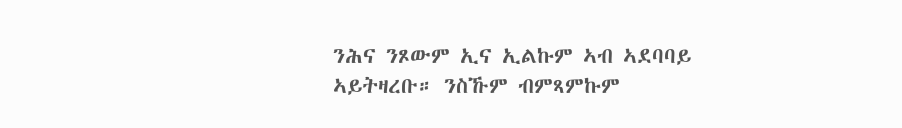ንሕና ንጾውም ኢና ኢልኩም ኣብ ኣደባባይ ኣይትዛረቡ። ንስኹም ብምጻምኩም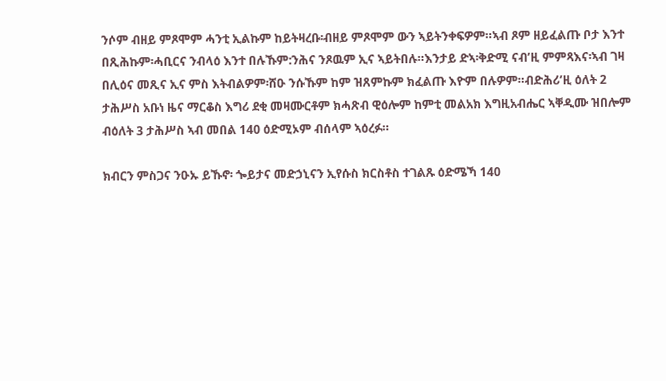ንሶም ብዘይ ምጾሞም ሓንቲ ኢልኩም ከይትዛረቡ፡ብዘይ ምጾሞም ውን ኣይትንቀፍዎም።ኣብ ጾም ዘይፈልጡ ቦታ እንተ በጺሕኩም፡ሓቢርና ንብላዕ እንተ በሉኹም:ንሕና ንጾዉም ኢና ኣይትበሉ።እንታይ ድኣ፡ቅድሚ ናብ’ዚ ምምጻእና፡ኣብ ገዛ በሊዕና መጺና ኢና ምስ እትብልዎም፡ሸዑ ንሱኹም ከም ዝጸምኩም ክፈልጡ እዮም በሉዎም።ብድሕሪ’ዚ ዕለት 2 ታሕሥስ አቡነ ዜና ማርቆስ እግሪ ደቂ መዛሙርቶም ክሓጽብ ዊዕሎም ከምቲ መልአክ እግዚአብሔር ኣቐዲሙ ዝበሎም ብዕለት 3 ታሕሥስ ኣብ መበል 140 ዕድሚኦም ብሰላም ኣዕረፉ።

ክብርን ምስጋና ንዑኡ ይኹኖ፡ ጐይታና መድኃኒናን ኢየሱስ ክርስቶስ ተገልጹ ዕድሜኻ 140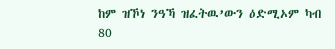ከም ዝኾነ ንዓኻ ዝፈትዉ’ውን ዕድሚኦም ካብ 80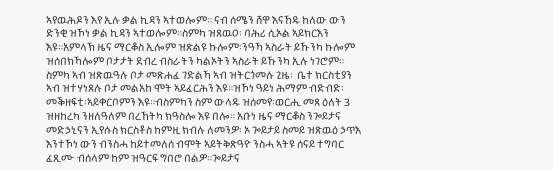ኣየዉሕዶን እየ ኢሉ ቃል ኪዳን ኣተወሎም። ናብ ሰሜን ሸዋ እናኸዱ ከለው ውን ድንቂ ዝኾነ ቃል ኪዳን ኣተወሎም።ስምካ ዝጸዉዐ፡ ባሕሪ ሲኦል ኣይክርእን እዩ።አምላኽ ዜና ማርቆስ ኢሎም ዝጽልዩ ኩሎም፡ንዓኻ ኣስራት ይኹንካ ኩሎም ዝሰበክኻሎም ቦታታት ደብረ ብስራትን ካልኦትን ኣስራት ይኹንካ ኢሉ ነገሮም። ስምካ ኣብ ዝጽዉዓሉ ቦታ መጽሐፈ ገድልኻ ኣብ ዝትርጎመሉ ጊዜ፡  ቤተ ክርስቲያን ኣብ ዝተሃነጸሉ ቦታ መልአከ ሞት ኣይፈርሕን እዩ።ዝኾነ ዓይነ ሕማም ብድብድ፡መቕዘፍቲ፡ኣይቀርቦምን እዩ።ብስምካን ስም ውላዱ ዝሰመየ፡ወርሒ መጸ ዕለት 3 ዝዘከረካ ንዘለዓለም በረኸትካ ክዓስሎ እዩ በሎ። አቡነ ዜና ማርቆስ ንጐይታና መድኃኒናን ኢየሱስ ክርስቶስ ከምዚ ክብሉ ለመንዎ፡ ኦ ጐይታይ ስመይ ዝጽዉዕ ኃጥእ እንተኾነ ውን ብንስሓ ከይተመለሰ ብሞት ኣይትቅጽዓዮ ንስሓ ኣትዩ ሰናይ ተግባር ፈጺሙ ብሰላም ከም ዝዓርፍ ግበሮ በልዎ።ጐይታና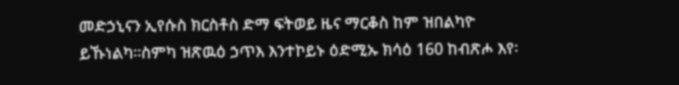መድኃኒናን ኢየሱስ ክርስቶስ ድማ ፍትወይ ዜና ማርቆስ ከም ዝበልካዮ ይኹነልካ።ስምካ ዝጽዉዕ ኃጥእ እንተኮይኑ ዕድሚኡ ክሳዕ 160 ከብጽሖ እየ፡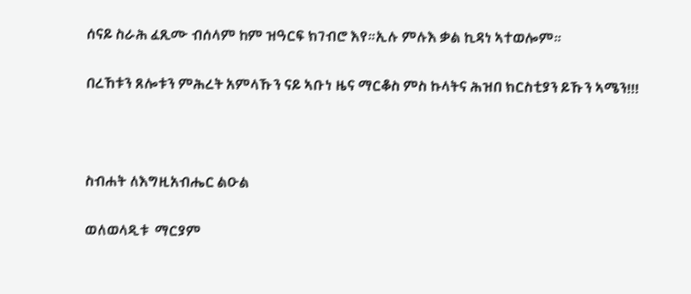ሰናይ ስራሕ ፈጺሙ ብሰላም ከም ዝዓርፍ ክገብሮ እየ።ኢሉ ምሉእ ቃል ኪዳነ ኣተወሎም።

በረኸቱን ጸሎቱን ምሕረት አምላኹን ናይ ኣቡነ ዜና ማርቆስ ምስ ኩላትና ሕዝበ ክርስቲያን ይኹን ኣሜን!!!



ስብሐት ለእግዚአብሔር ልዑል

ወለወላዲቱ  ማርያም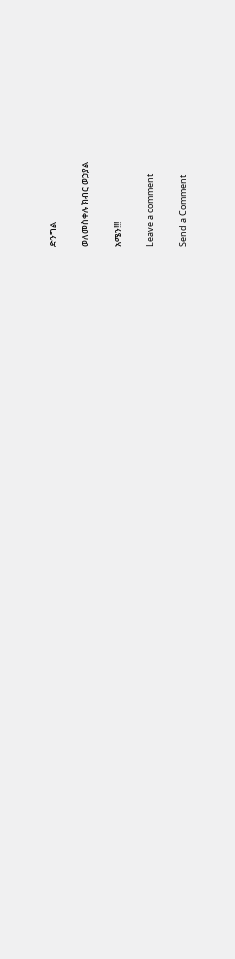ድንግል

ወለመስቀሉ ክብር ወኃያል

አሜን!!!

Leave a comment

Send a Comment